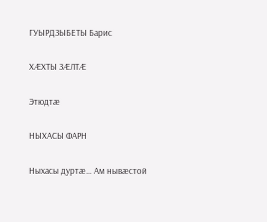ГУЫРДЗЫБЕТЫ Барис

ХÆХТЫ ЗÆЛТÆ

Этюдтæ

НЫХАСЫ ФАРН

Ныхасы дуртæ… Ам нывæстой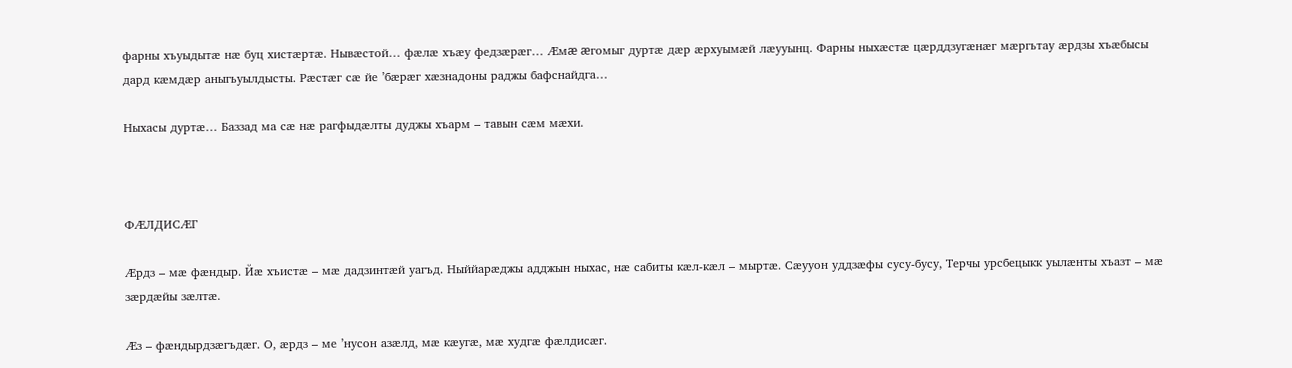фарны хъуыдытæ нæ буц хистæртæ. Нывæстой… фæлæ хъæу федзæрæг… Æмæ æгомыг дуртæ дæр æрхуымæй лæууынц. Фарны ныхæстæ цæрддзугæнæг мæргьтау æрдзы хъæбысы дард кæмдæр аныгьуылдысты. Рæстæг сæ йе ’бæрæг хæзнадоны раджы бафснайдга…

Ныхасы дуртæ… Баззад ма сæ нæ рагфыдæлты дуджы хъарм – тавын сæм мæхи.



ФÆЛДИСÆГ

Æрдз – мæ фæндыр. Йæ хъистæ – мæ дадзинтæй уагъд. Ныййарæджы адджын ныхас, нæ сабиты кæл-кæл – мыртæ. Сæууон уддзæфы сусу-бусу, Терчы урсбецыкк уылæнты хъазт – мæ зæрдæйы зæлтæ.

Æз – фæндырдзæгъдæг. О, æрдз – ме ’нусон азæлд, мæ кæугæ, мæ худгæ фæлдисæг.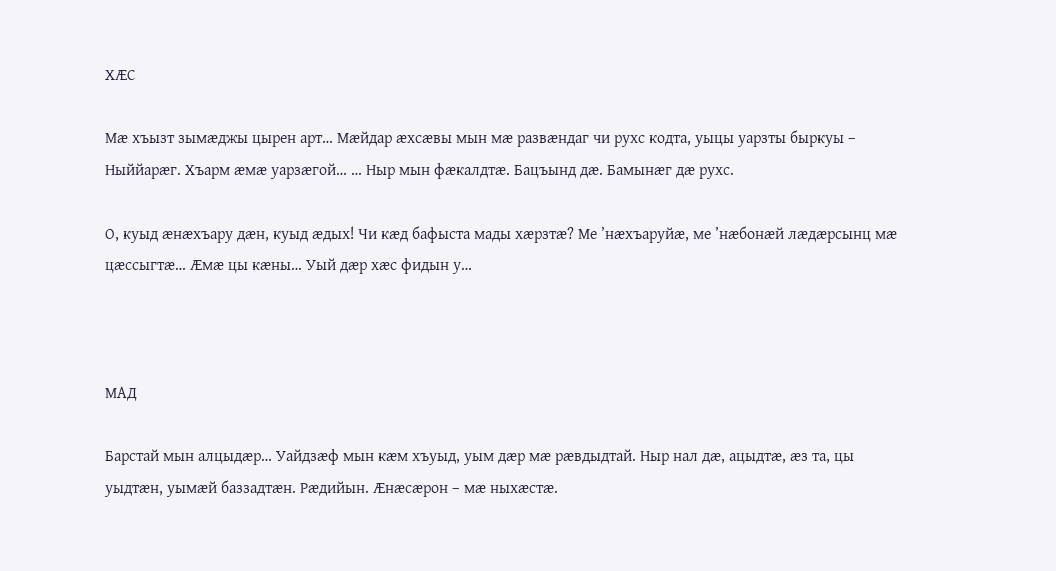ХÆС

Мæ хъызт зымæджы цырен арт… Мæйдар æхсæвы мын мæ развæндаг чи рухс кодта, уыцы уарзты быркуы – Ныййарæг. Хъарм æмæ уарзæгой… … Ныр мын фæкалдтæ. Бацъынд дæ. Бамынæг дæ рухс.

О, куыд æнæхъару дæн, куыд æдых! Чи кæд бафыста мады хæрзтæ? Ме ’нæхъаруйæ, ме ’нæбонæй лæдæрсынц мæ цæссыгтæ… Æмæ цы кæны… Уый дæр хæс фидын у…



МАД

Барстай мын алцыдæр… Уайдзæф мын кæм хъуыд, уым дæр мæ рæвдыдтай. Ныр нал дæ, ацыдтæ, æз та, цы уыдтæн, уымæй баззадтæн. Рæдийын. Æнæсæрон – мæ ныхæстæ.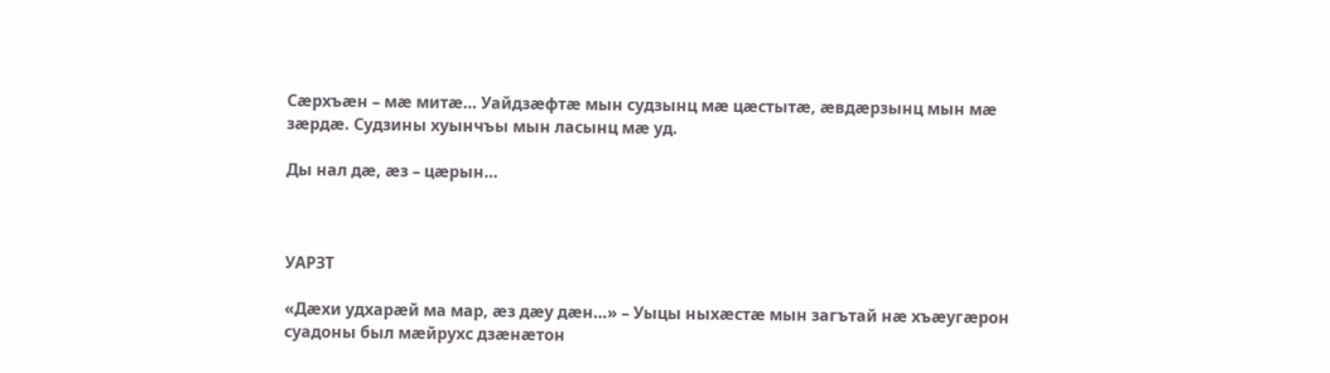Сæрхъæн – мæ митæ… Уайдзæфтæ мын судзынц мæ цæстытæ, æвдæрзынц мын мæ зæрдæ. Судзины хуынчъы мын ласынц мæ уд.

Ды нал дæ, æз – цæрын…



УАРЗТ

«Дæхи удхарæй ма мар, æз дæу дæн…» – Уыцы ныхæстæ мын загътай нæ хъæугæрон суадоны был мæйрухс дзæнæтон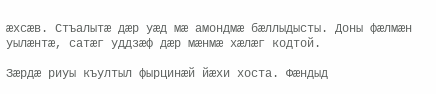æхсæв. Стъалытæ дæр уæд мæ амондмæ бæллыдысты. Доны фæлмæн уылæнтæ, сатæг уддзæф дæр мæнмæ хæлæг кодтой.

Зæрдæ риуы къултыл фырцинæй йæхи хоста. Фæндыд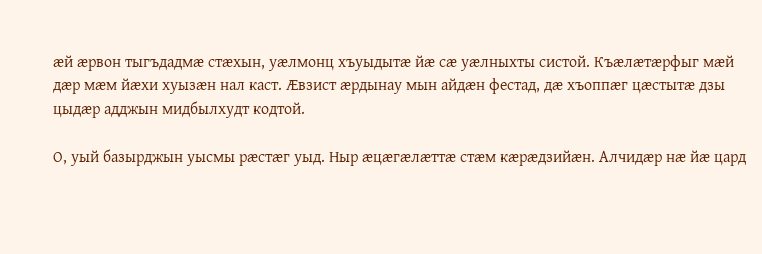æй æрвон тыгъдадмæ стæхын, уæлмонц хъуыдытæ йæ сæ уæлныхты систой. Къæлæтæрфыг мæй дæр мæм йæхи хуызæн нал каст. Æвзист æрдынау мын айдæн фестад, дæ хъоппæг цæстытæ дзы цыдæр адджын мидбылхудт кодтой.

О, уый базырджын уысмы рæстæг уыд. Ныр æцæгæлæттæ стæм кæрæдзийæн. Алчидæр нæ йæ цард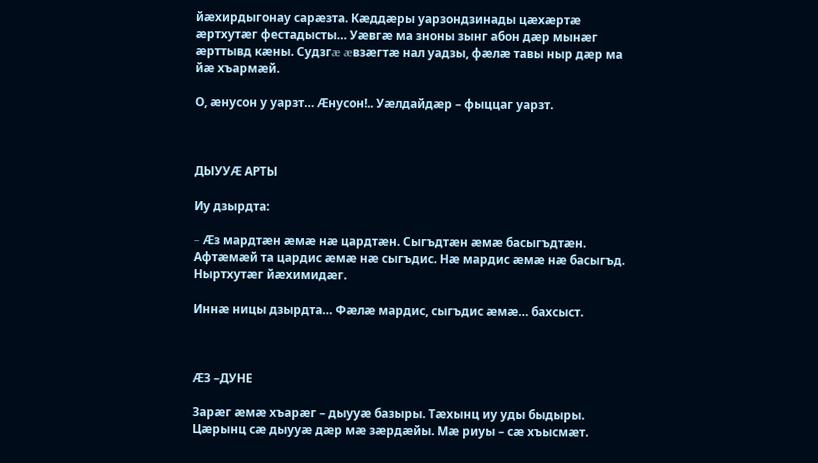йæхирдыгонау сарæзта. Кæддæры уарзондзинады цæхæртæ æртхутæг фестадысты… Уæвгæ ма зноны зынг абон дæр мынæг æрттывд кæны. Судзгæ æвзæгтæ нал уадзы, фæлæ тавы ныр дæр ма йæ хъармæй.

О, æнусон у уарзт… Æнусон!.. Уæлдайдæр – фыццаг уарзт.



ДЫУУÆ АРТЫ

Иу дзырдта:

– Æз мардтæн æмæ нæ цардтæн. Сыгъдтæн æмæ басыгъдтæн. Афтæмæй та цардис æмæ нæ сыгъдис. Нæ мардис æмæ нæ басыгъд. Ныртхутæг йæхимидæг.

Иннæ ницы дзырдта… Фæлæ мардис, сыгъдис æмæ… бахсыст.



ÆЗ –ДУНЕ

Зарæг æмæ хъарæг – дыууæ базыры. Тæхынц иу уды быдыры. Цæрынц сæ дыууæ дæр мæ зæрдæйы. Мæ риуы – сæ хъысмæт.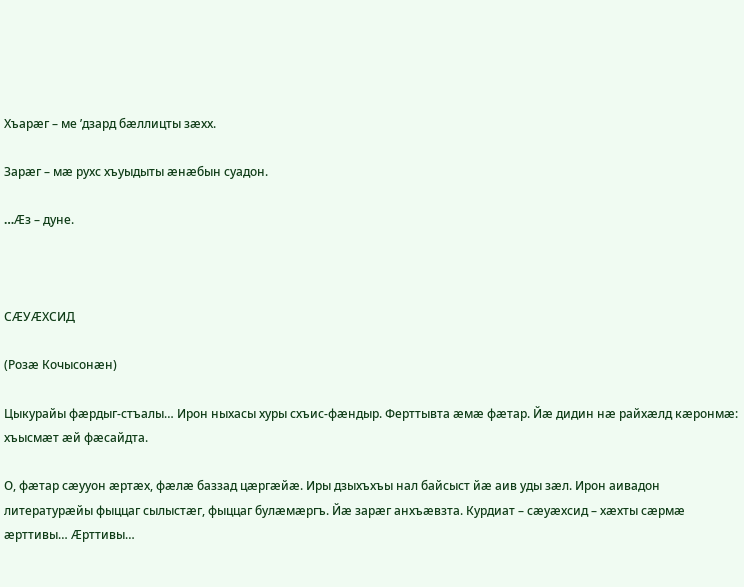Хъарæг – ме ’дзард бæллицты зæхх.

Зарæг – мæ рухс хъуыдыты æнæбын суадон.

…Æз – дуне.



СÆУÆХСИД

(Розæ Кочысонæн)

Цыкурайы фæрдыг-стъалы… Ирон ныхасы хуры схъис-фæндыр. Ферттывта æмæ фæтар. Йæ дидин нæ райхæлд кæронмæ: хъысмæт æй фæсайдта.

О, фæтар сæууон æртæх, фæлæ баззад цæргæйæ. Иры дзыхъхъы нал байсыст йæ аив уды зæл. Ирон аивадон литературæйы фыццаг сылыстæг, фыццаг булæмæргъ. Йæ зарæг анхъæвзта. Курдиат – сæуæхсид – хæхты сæрмæ æрттивы… Æрттивы…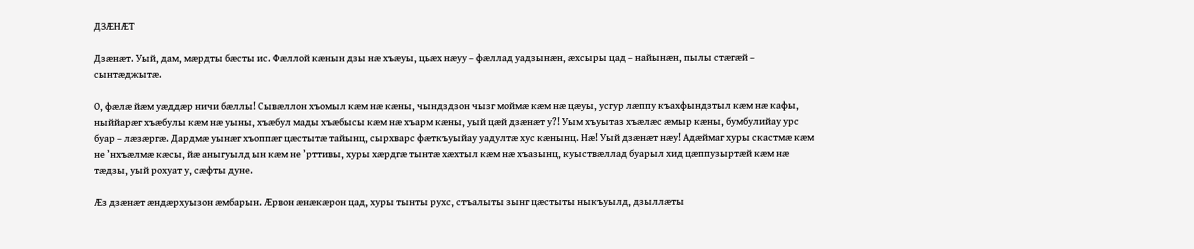ДЗÆНÆТ

Дзæнæт. Уый, дам, мæрдты бæсты ис. Фæллой кæнын дзы нæ хъæуы, цьæх нæуу – фæллад уадзынæн, æхсыры цад – найынæн, пылы стæгæй – сынтæджытæ.

О, фæлæ йæм уæддæр ничи бæллы! Сывæллон хъомыл кæм нæ кæны, чындздзон чызг моймæ кæм нæ цæуы, усгур лæппу къахфындзтыл кæм нæ кафы, ныййарæг хъæбулы кæм нæ уыны, хъæбул мады хъæбысы кæм нæ хъарм кæны, уый цæй дзæнæт у?! Уым хъуытаз хъæлæс æмыр кæны, бумбулийау урс буар – лæзæргæ. Дардмæ уынæг хъоппæг цæстытæ тайынц, сырхварс фæткъуыйау уадултæ хус кæнынц. Нæ! Уый дзæнæт нæу! Адæймаг хуры скастмæ кæм не ’нхъæлмæ кæсы, йæ аныгуылд ын кæм не ’рттивы, хуры хæрдгæ тынтæ хæхтыл кæм нæ хъазынц, куыствæллад буарыл хид цæппузыртæй кæм нæ тæдзы, уый рохуат у, сæфты дуне.

Æз дзæнæт æндæрхуызон æмбарын. Æрвон æнæкæрон цад, хуры тынты рухс, стъалыты зынг цæстыты ныкъуылд, дзыллæты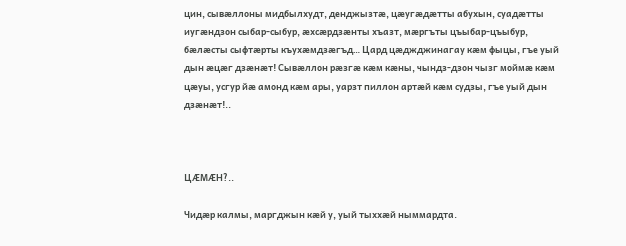цин, сывæллоны мидбылхудт, денджызтæ, цæугæдæтты абухын, суадæтты иугæндзон сыбар-сыбур, æхсæрдзæнты хъазт, мæргъты цъыбар-цъыбур, бæлæсты сыфтæрты къухæмдзæгъд… Цард цæджджинагау кæм фыцы, гъе уый дын æцæг дзæнæт! Сывæллон рæзгæ кæм кæны, чындз-дзон чызг моймæ кæм цæуы, усгур йæ амонд кæм ары, уарзт пиллон артæй кæм судзы, гъе уый дын дзæнæт!..



ЦÆМÆН?..

Чидæр калмы, маргджын кæй у, уый тыххæй ныммардта.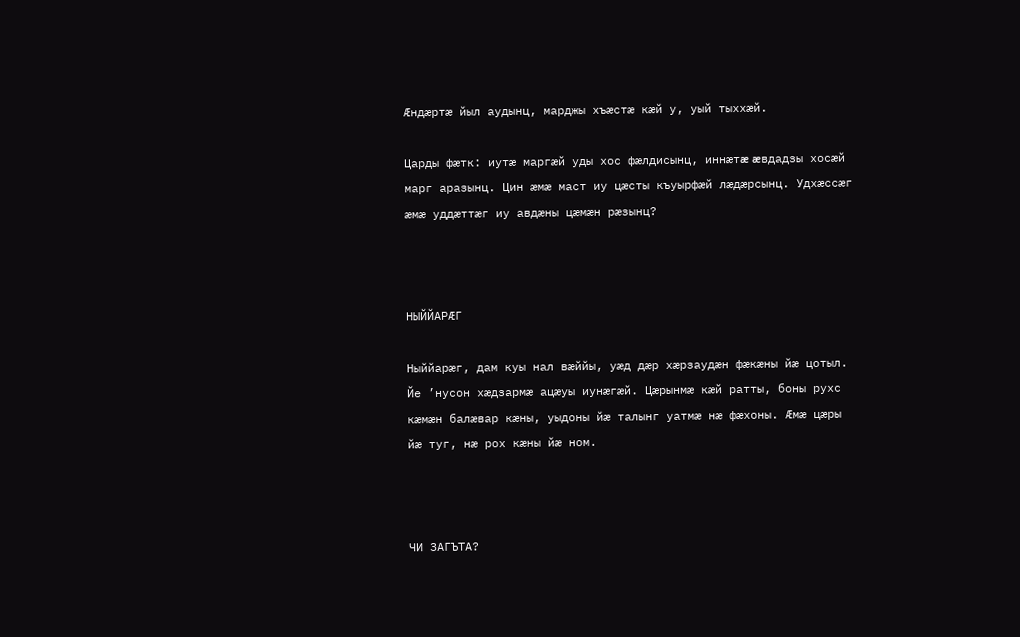Æндæртæ йыл аудынц, марджы хъæстæ кæй у, уый тыххæй.

Царды фæтк: иутæ маргæй уды хос фæлдисынц, иннæтæ æвдадзы хосæй марг аразынц. Цин æмæ маст иу цæсты къуырфæй лæдæрсынц. Удхæссæг æмæ уддæттæг иу авдæны цæмæн рæзынц?



НЫЙЙАРÆГ

Ныййарæг, дам куы нал вæййы, уæд дæр хæрзаудæн фæкæны йæ цотыл. Йе ’нусон хæдзармæ ацæуы иунæгæй. Цæрынмæ кæй ратты, боны рухс кæмæн балæвар кæны, уыдоны йæ талынг уатмæ нæ фæхоны. Æмæ цæры йæ туг, нæ рох кæны йæ ном.



ЧИ ЗАГЪТА?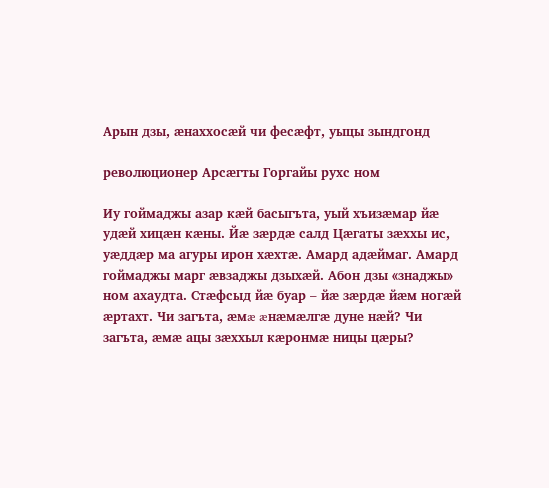Арын дзы, æнаххосæй чи фесæфт, уыцы зындгонд

революционер Арсæгты Горгайы рухс ном

Иу гоймаджы азар кæй басыгъта, уый хъизæмар йæ удæй хицæн кæны. Йæ зæрдæ салд Цæгаты зæххы ис, уæддæр ма агуры ирон хæхтæ. Амард адæймаг. Амард гоймаджы марг æвзаджы дзыхæй. Абон дзы «знаджы» ном ахаудта. Стæфсыд йæ буар – йæ зæрдæ йæм ногæй æртахт. Чи загъта, æмæ æнæмæлгæ дуне нæй? Чи загъта, æмæ ацы зæххыл кæронмæ ницы цæры?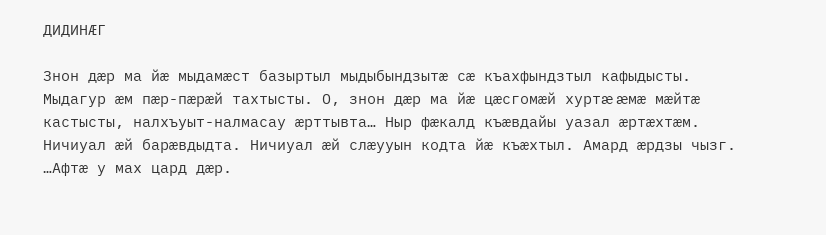ДИДИНÆГ

Знон дæр ма йæ мыдамæст базыртыл мыдыбындзытæ сæ къахфындзтыл кафыдысты. Мыдагур æм пæр-пæрæй тахтысты. О, знон дæр ма йæ цæсгомæй хуртæ æмæ мæйтæ кастысты, налхъуыт-налмасау æрттывта… Ныр фæкалд къæвдайы уазал æртæхтæм. Ничиуал æй барæвдыдта. Ничиуал æй слæууын кодта йæ къæхтыл. Амард æрдзы чызг. …Афтæ у мах цард дæр.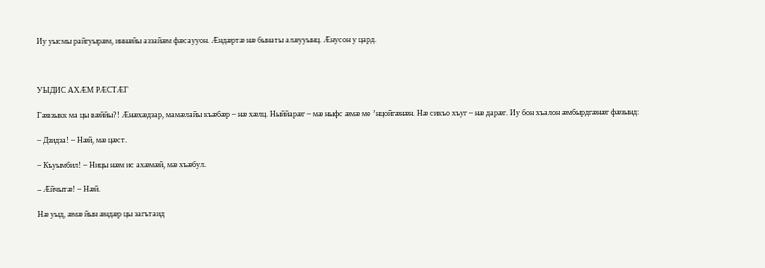Иу уысмы райгуырæм, иннæйы аззайæм фæсаууон. Æндæртæ нæ бынаты алæууынц. Æнусон у цард.



УЫДИС АХÆМ РÆСТÆГ

Гæвзыкк ма цы вæййы?! Æнæхæдзар, мамæлайы къæбæр – нæ хæлц. Ныййарæг – мæ ныфс æмæ ме ’нцойгæнæн. Нæ сикъо хъуг – нæ дарæг. Иу бон хъалон æмбырдгæнæг фæзынд:

– Дзидза! – Нæй, мæ цæст.

– Къуымбил! – Ницы нæм ис ахæмæй, мæ хъæбул.

– Æйчытæ! – Нæй.

Нæ уыд, æмæ йын æндæр цы загътаид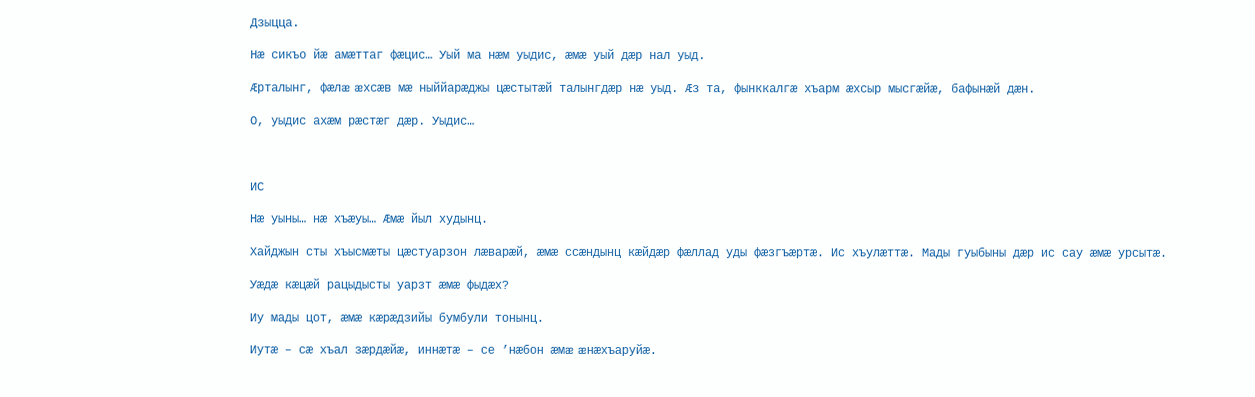Дзыцца.

Нæ сикъо йæ амæттаг фæцис… Уый ма нæм уыдис, æмæ уый дæр нал уыд.

Æрталынг, фæлæ æхсæв мæ ныййарæджы цæстытæй талынгдæр нæ уыд. Æз та, фынккалгæ хъарм æхсыр мысгæйæ, бафынæй дæн.

О, уыдис ахæм рæстæг дæр. Уыдис…



ИС

Нæ уыны… нæ хъæуы… Æмæ йыл худынц.

Хайджын сты хъысмæты цæстуарзон лæварæй, æмæ ссæндынц кæйдæр фæллад уды фæзгъæртæ. Ис хъулæттæ. Мады гуыбыны дæр ис сау æмæ урсытæ.

Уæдæ кæцæй рацыдысты уарзт æмæ фыдæх?

Иу мады цот, æмæ кæрæдзийы бумбули тонынц.

Иутæ – сæ хъал зæрдæйæ, иннæтæ – се ’нæбон æмæ æнæхъаруйæ.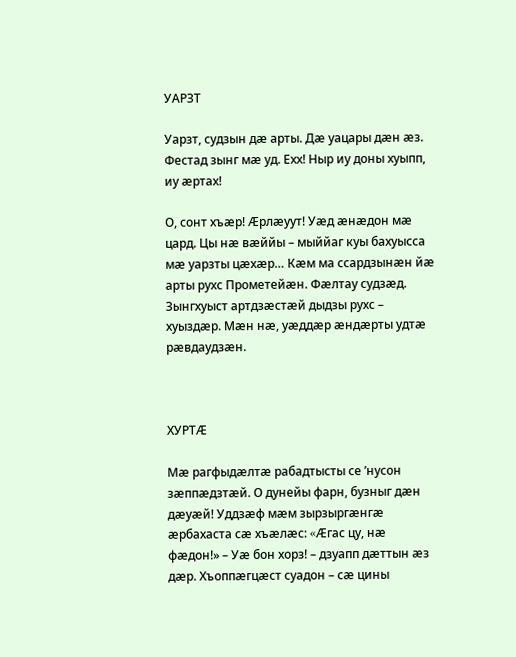УАРЗТ

Уарзт, судзын дæ арты. Дæ уацары дæн æз. Фестад зынг мæ уд. Ехх! Ныр иу доны хуыпп, иу æртах!

О, сонт хъæр! Æрлæуут! Уæд æнæдон мæ цард. Цы нæ вæййы – мыййаг куы бахуысса мæ уарзты цæхæр… Кæм ма ссардзынæн йæ арты рухс Прометейæн. Фæлтау судзæд. Зынгхуыст артдзæстæй дыдзы рухс – хуыздæр. Мæн нæ, уæддæр æндæрты удтæ рæвдаудзæн.



ХУРТÆ

Мæ рагфыдæлтæ рабадтысты се ’нусон зæппæдзтæй. О дунейы фарн, бузныг дæн дæуæй! Уддзæф мæм зырзыргæнгæ æрбахаста сæ хъæлæс: «Æгас цу, нæ фæдон!» – Уæ бон хорз! – дзуапп дæттын æз дæр. Хъоппæгцæст суадон – сæ цины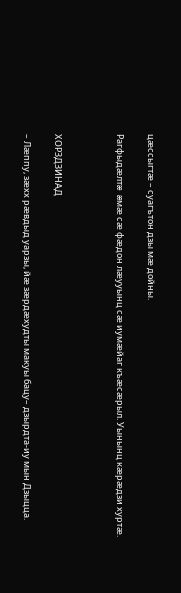цæссыгтæ – суагътон дзы мæ дойны.

Рагфыдæлтæ æмæ сæ фæдон лæууынц сæ иумæйаг къæсæрыл. Уынынц кæрæдзи хуртæ.



ХОРЗДЗИНАД

– Лæппу, зæхх рæвдыд уарзы, йæ зæрдæхудты макуы бацу– дзырдта-иу мын Дзыцца.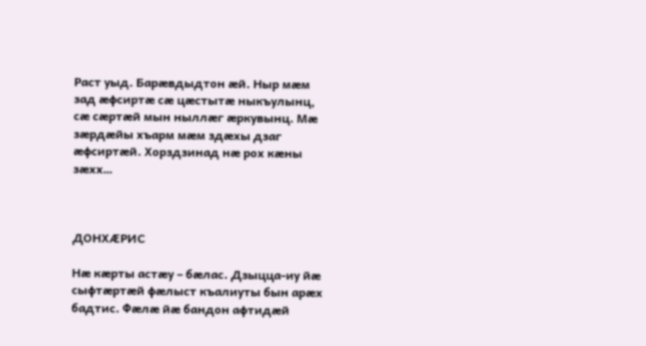Раст уыд. Барæвдыдтон æй. Ныр мæм зад æфсиртæ сæ цæстытæ ныкъулынц, сæ сæртæй мын ныллæг æркувынц. Мæ зæрдæйы хъарм мæм здæхы дзаг æфсиртæй. Хорздзинад нæ рох кæны зæхх…



ДОНХÆРИС

Нæ кæрты астæу – бæлас. Дзыцца-иу йæ сыфтæртæй фæлыст къалиуты бын арæх бадтис. Фæлæ йæ бандон афтидæй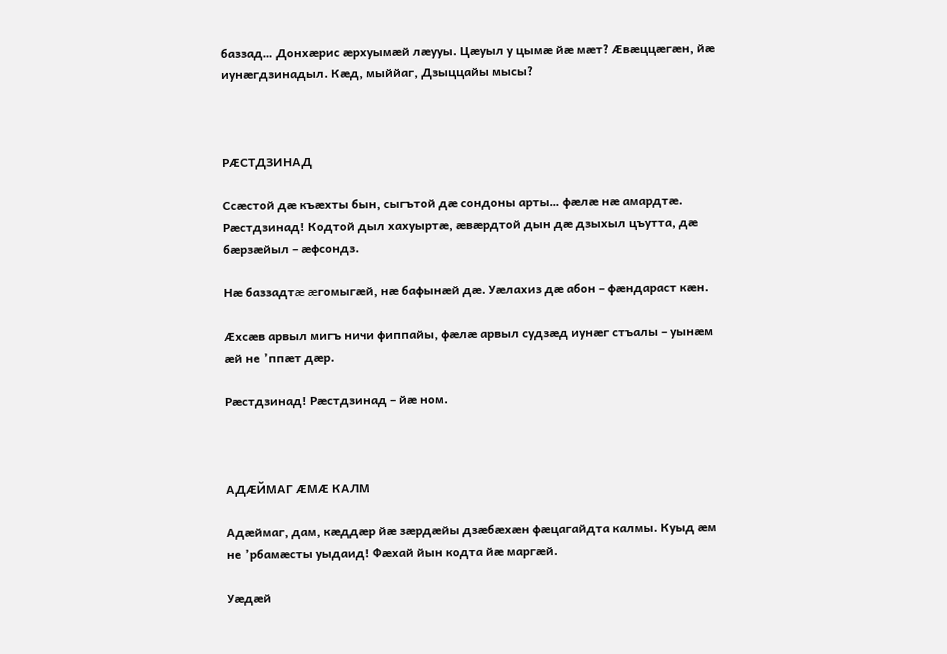баззад… Донхæрис æрхуымæй лæууы. Цæуыл у цымæ йæ мæт? Æвæццæгæн, йæ иунæгдзинадыл. Кæд, мыййаг, Дзыццайы мысы?



РÆСТДЗИНАД

Ссæстой дæ къæхты бын, сыгътой дæ сондоны арты… фæлæ нæ амардтæ. Рæстдзинад! Кодтой дыл хахуыртæ, æвæрдтой дын дæ дзыхыл цъутта, дæ бæрзæйыл – æфсондз.

Нæ баззадтæ æгомыгæй, нæ бафынæй дæ. Уæлахиз дæ абон – фæндараст кæн.

Æхсæв арвыл мигъ ничи фиппайы, фæлæ арвыл судзæд иунæг стъалы – уынæм æй не ’ппæт дæр.

Рæстдзинад! Рæстдзинад – йæ ном.



АДÆЙМАГ ÆМÆ КАЛМ

Адæймаг, дам, кæддæр йæ зæрдæйы дзæбæхæн фæцагайдта калмы. Куыд æм не ’рбамæсты уыдаид! Фæхай йын кодта йæ маргæй.

Уæдæй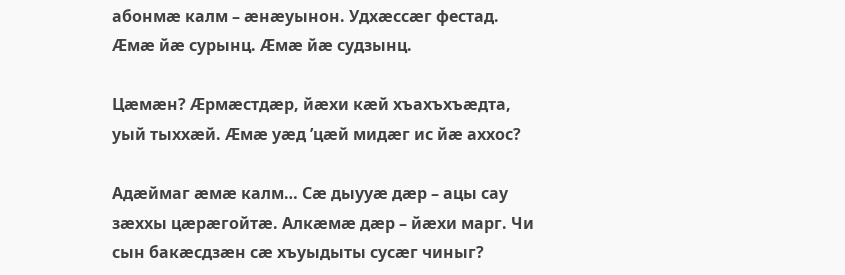абонмæ калм – æнæуынон. Удхæссæг фестад. Æмæ йæ сурынц. Æмæ йæ судзынц.

Цæмæн? Æрмæстдæр, йæхи кæй хъахъхъæдта, уый тыххæй. Æмæ уæд ’цæй мидæг ис йæ аххос?

Адæймаг æмæ калм… Сæ дыууæ дæр – ацы сау зæххы цæрæгойтæ. Алкæмæ дæр – йæхи марг. Чи сын бакæсдзæн сæ хъуыдыты сусæг чиныг?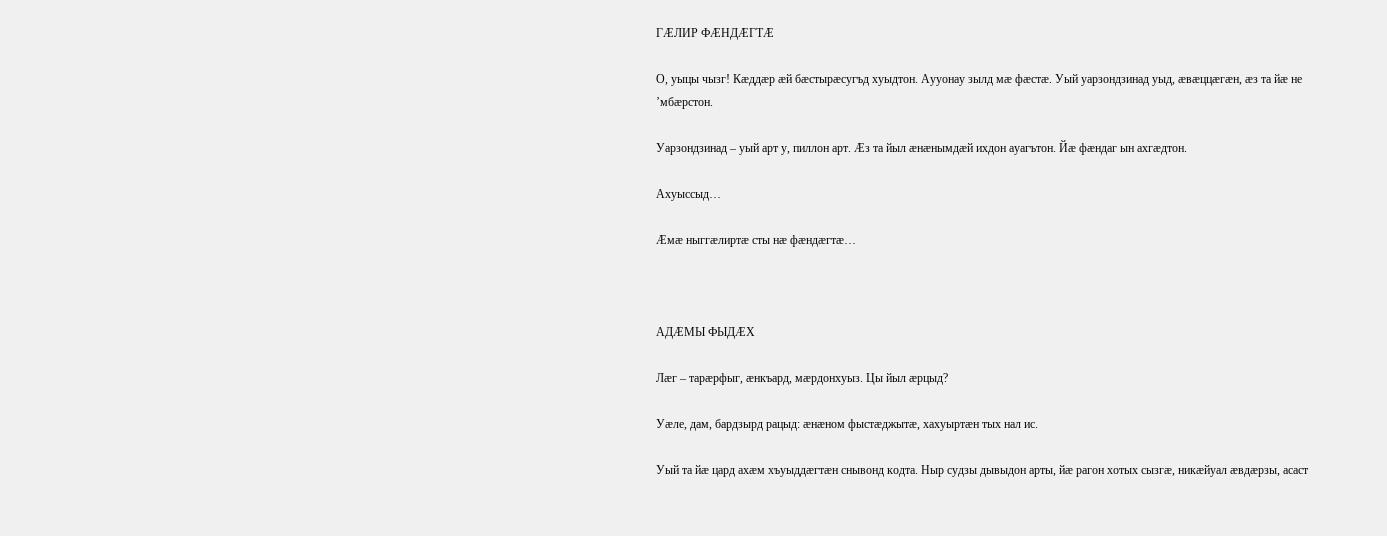ГÆЛИР ФÆНДÆГТÆ

О, уыцы чызг! Кæддæр æй бæстырæсугъд хуыдтон. Аууонау зылд мæ фæстæ. Уый уарзондзинад уыд, æвæццæгæн, æз та йæ не ’мбæрстон.

Уарзондзинад – уый арт у, пиллон арт. Æз та йыл æнæнымдæй ихдон ауагътон. Йæ фæндаг ын ахгæдтон.

Ахуыссыд…

Æмæ ныггæлиртæ сты нæ фæндæгтæ…



АДÆМЫ ФЫДÆХ

Лæг – тарæрфыг, æнкъард, мæрдонхуыз. Цы йыл æрцыд?

Уæле, дам, бардзырд рацыд: æнæном фыстæджытæ, хахуыртæн тых нал ис.

Уый та йæ цард ахæм хъуыддæгтæн снывонд кодта. Ныр судзы дывыдон арты, йæ рагон хотых сызгæ, никæйуал æвдæрзы, асаст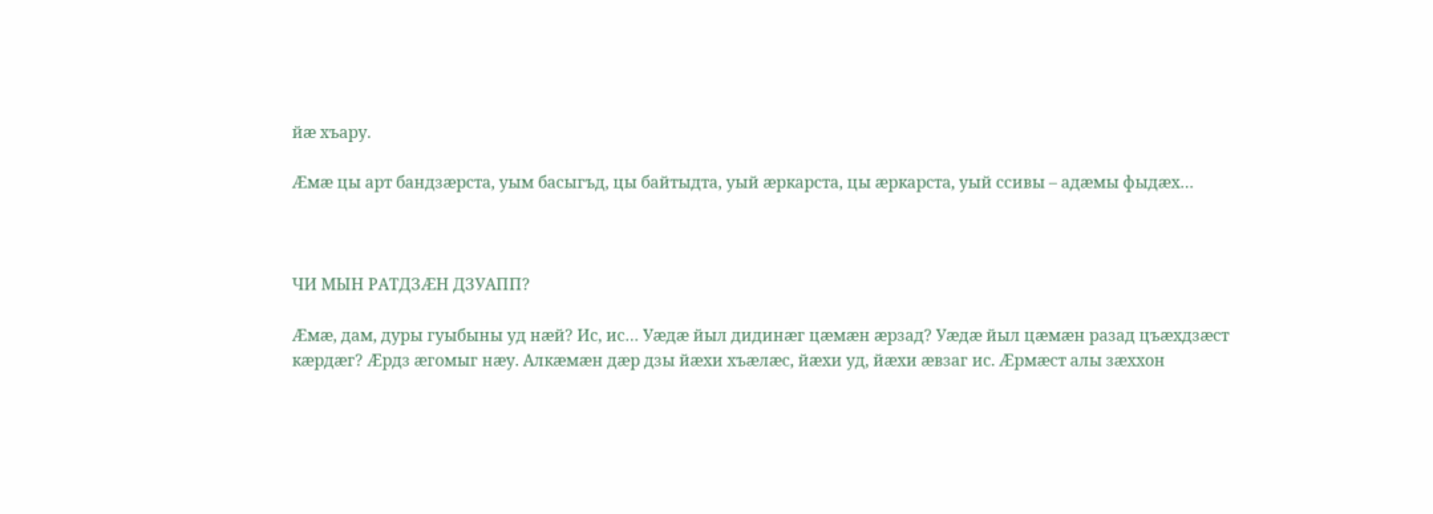йæ хъару.

Æмæ цы арт бандзæрста, уым басыгъд, цы байтыдта, уый æркарста, цы æркарста, уый ссивы – адæмы фыдæх…



ЧИ МЫН РАТДЗÆН ДЗУАПП?

Æмæ, дам, дуры гуыбыны уд нæй? Ис, ис… Уæдæ йыл дидинæг цæмæн æрзад? Уæдæ йыл цæмæн разад цъæхдзæст кæрдæг? Æрдз æгомыг нæу. Алкæмæн дæр дзы йæхи хъæлæс, йæхи уд, йæхи æвзаг ис. Æрмæст алы зæххон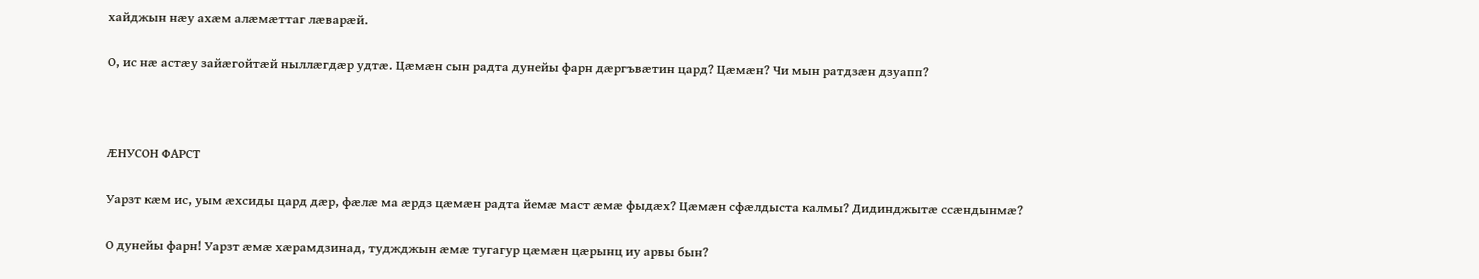хайджын нæу ахæм алæмæттаг лæварæй.

О, ис нæ астæу зайæгойтæй ныллæгдæр удтæ. Цæмæн сын радта дунейы фарн дæргъвæтин цард? Цæмæн? Чи мын ратдзæн дзуапп?



ÆНУСОН ФАРСТ

Уарзт кæм ис, уым æхсиды цард дæр, фæлæ ма æрдз цæмæн радта йемæ маст æмæ фыдæх? Цæмæн сфæлдыста калмы? Дидинджытæ ссæндынмæ?

О дунейы фарн! Уарзт æмæ хæрамдзинад, туджджын æмæ тугагур цæмæн цæрынц иу арвы бын?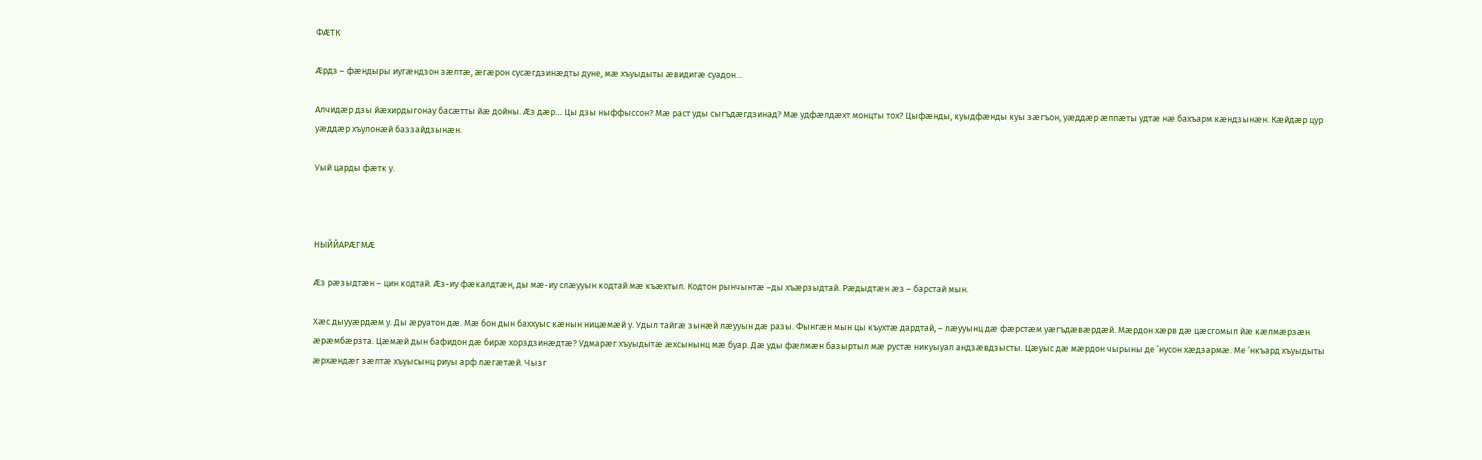ФÆТК

Æрдз – фæндыры иугæндзон зæлтæ, æгæрон сусæгдзинæдты дуне, мæ хъуыдыты æвидигæ суадон…

Алчидæр дзы йæхирдыгонау басæтты йæ дойны. Æз дæр… Цы дзы ныффыссон? Мæ раст уды сыгъдæгдзинад? Мæ удфæлдæхт монцты тох? Цыфæнды, куыдфæнды куы зæгъон, уæддæр æппæты удтæ нæ бахъарм кæндзынæн. Кæйдæр цур уæддæр хъулонæй баззайдзынæн.

Уый царды фæтк у.



НЫЙЙАРÆГМÆ

Æз рæзыдтæн – цин кодтай. Æз-иу фæкалдтæн, ды мæ-иу слæууын кодтай мæ къæхтыл. Кодтон рынчынтæ –ды хъæрзыдтай. Рæдыдтæн æз – барстай мын.

Хæс дыууæрдæм у. Ды æруатон дæ. Мæ бон дын баххуыс кæнын ницæмæй у. Удыл тайгæ зынæй лæууын дæ разы. Фынгæн мын цы къухтæ дардтай, – лæууынц дæ фæрстæм уæгъдæвæрдæй. Мæрдон хæрв дæ цæсгомыл йæ кæлмæрзæн æрæмбæрзта. Цæмæй дын бафидон дæ бирæ хорздзинæдтæ? Удмарæг хъуыдытæ æхсынынц мæ буар. Дæ уды фæлмæн базыртыл мæ рустæ никуыуал андзæвдзысты. Цæуыс дæ мæрдон чырыны де ’нусон хæдзармæ. Ме ’нкъард хъуыдыты æрхæндæг зæлтæ хъуысынц риуы арф лæгæтæй. Чызг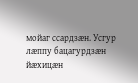мойаг ссардзæн. Усгур лæппу бацагурдзæн йæхицæн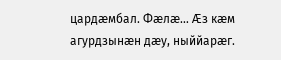цардæмбал. Фæлæ… Æз кæм агурдзынæн дæу, ныййарæг.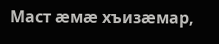Маст æмæ хъизæмар,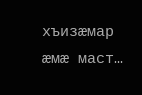хъизæмар æмæ маст…